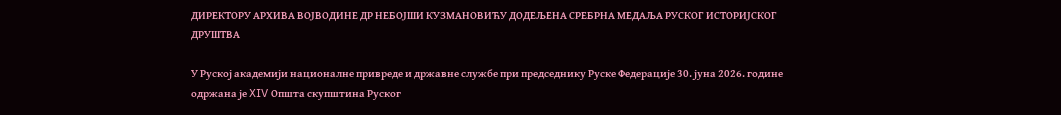ДИРЕКТОРУ АРХИВА ВОЈВОДИНЕ ДР НЕБОЈШИ КУЗМАНОВИЋУ ДОДЕЉЕНА СРЕБРНА МЕДАЉА РУСКОГ ИСТОРИЈСКОГ ДРУШТВА

У Руској академији националне привреде и државне службе при председнику Руске Федерације 30. јуна 2026. године одржана је XIV Општа скупштина Руског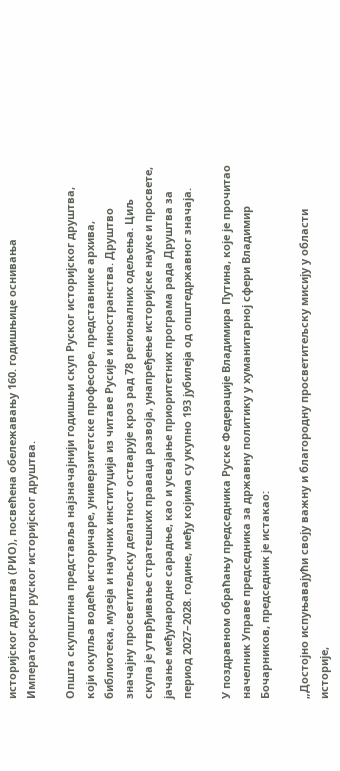историјског друштва (РИО), посвећена обележавању 160. годишњице оснивања Императорског руског историјског друштва.

Општа скупштина представља најзначајнији годишњи скуп Руског историјског друштва, који окупља водеће историчаре, универзитетске професоре, представнике архива, библиотека, музеја и научних институција из читаве Русије и иностранства. Друштво значајну просветитељску делатност остварује кроз рад 78 регионалних одељења. Циљ скупа је утврђивање стратешких праваца развоја, унапређење историјске науке и просвете, јачање међународне сарадње, као и усвајање приоритетних програма рада Друштва за период 2027–2028. године, међу којима су укупно 193 јубилеја од општедржавног значаја.

У поздравном обраћању председника Руске Федерације Владимира Путина, које је прочитао начелник Управе председника за државну политику у хуманитарној сфери Владимир Бочарников, председник је истакао:

„Достојно испуњавајући своју важну и благородну просветитељску мисију у области историје,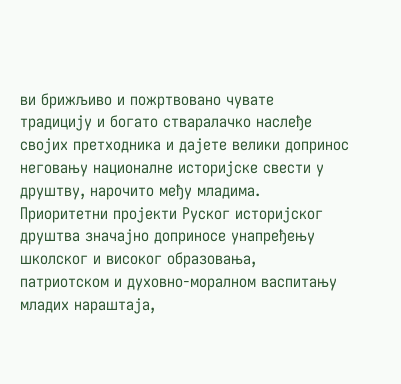ви брижљиво и пожртвовано чувате традицију и богато стваралачко наслеђе својих претходника и дајете велики допринос неговању националне историјске свести у друштву, нарочито међу младима. Приоритетни пројекти Руског историјског друштва значајно доприносе унапређењу школског и високог образовања, патриотском и духовно-моралном васпитању младих нараштаја,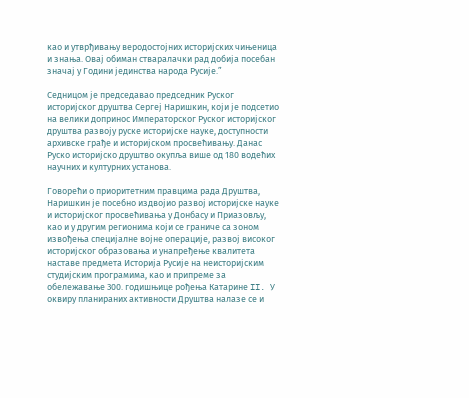као и утврђивању веродостојних историјских чињеница и знања. Овај обиман стваралачки рад добија посебан значај у Години јединства народа Русије.”

Седницом је председавао председник Руског историјског друштва Сергеј Наришкин, који је подсетио на велики допринос Императорског Руског историјског друштва развоју руске историјске науке, доступности архивске грађе и историјском просвећивању. Данас Руско историјско друштво окупља више од 180 водећих научних и културних установа.

Говорећи о приоритетним правцима рада Друштва, Наришкин је посебно издвојио развој историјске науке и историјског просвећивања у Донбасу и Приазовљу, као и у другим регионима који се граниче са зоном извођења специјалне војне операције, развој високог историјског образовања и унапређење квалитета наставе предмета Историја Русије на неисторијским студијским програмима, као и припреме за обележавање 300. годишњице рођења Катарине II. У оквиру планираних активности Друштва налазе се и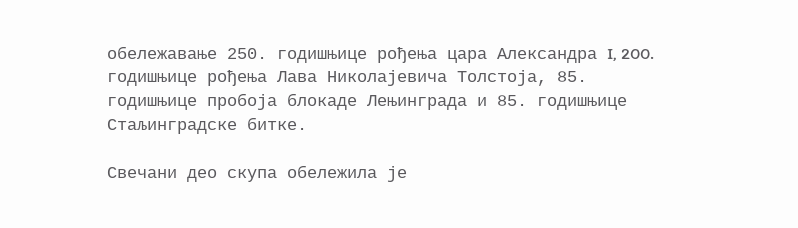обележавање 250. годишњице рођења цара Александра I, 200. годишњице рођења Лава Николајевича Толстоја, 85. годишњице пробоја блокаде Лењинграда и 85. годишњице Стаљинградске битке.

Свечани део скупа обележила је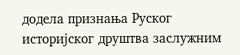додела признања Руског историјског друштва заслужним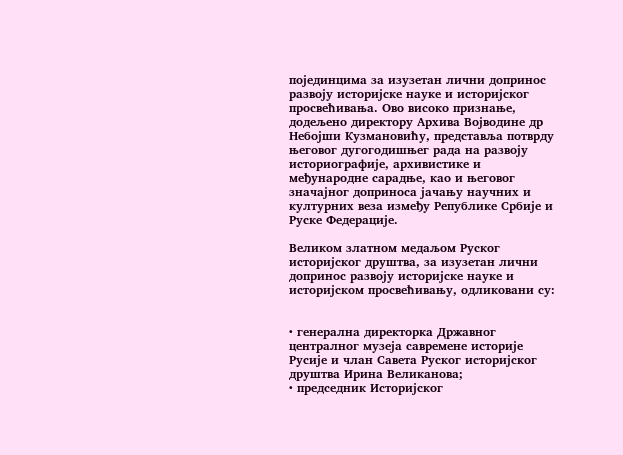појединцима за изузетан лични допринос развоју историјске науке и историјског просвећивања. Ово високо признање, додељено директору Архива Војводине др Небојши Кузмановићу, представља потврду његовог дугогодишњег рада на развоју историографије, архивистике и међународне сарадње, као и његовог значајног доприноса јачању научних и културних веза између Републике Србије и Руске Федерације.

Великом златном медаљом Руског историјског друштва, за изузетан лични допринос развоју историјске науке и историјском просвећивању, одликовани су:


• генерална директорка Државног централног музеја савремене историје Русије и члан Савета Руског историјског друштва Ирина Великанова;
• председник Историјског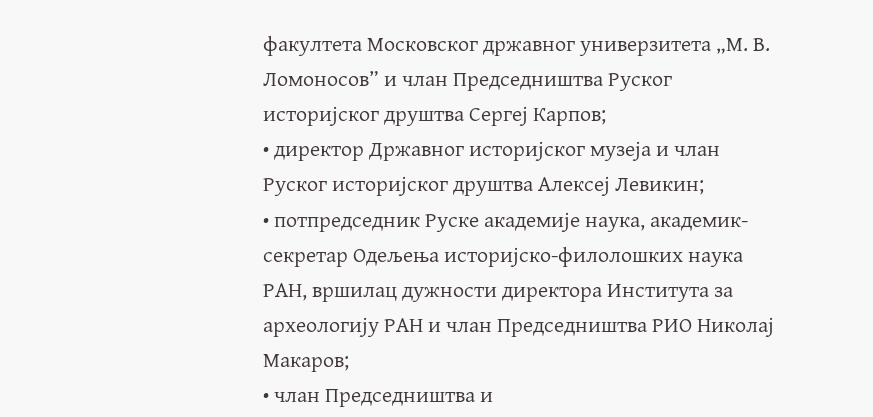факултета Московског државног универзитета „М. В. Ломоносов” и члан Председништва Руског историјског друштва Сергеј Карпов;
• директор Државног историјског музеја и члан Руског историјског друштва Алексеј Левикин;
• потпредседник Руске академије наука, академик-секретар Одељења историјско-филолошких наука РАН, вршилац дужности директора Института за археологију РАН и члан Председништва РИО Николај Макаров;
• члан Председништва и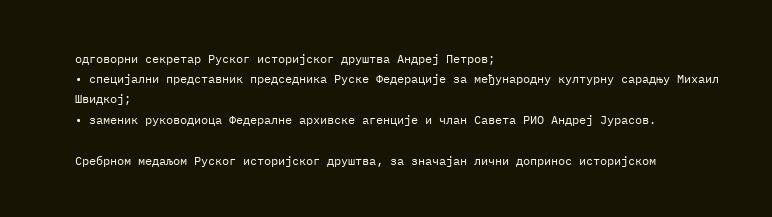одговорни секретар Руског историјског друштва Андреј Петров;
• специјални представник председника Руске Федерације за међународну културну сарадњу Михаил Швидкој;
• заменик руководиоца Федералне архивске агенције и члан Савета РИО Андреј Јурасов.

Сребрном медаљом Руског историјског друштва, за значајан лични допринос историјском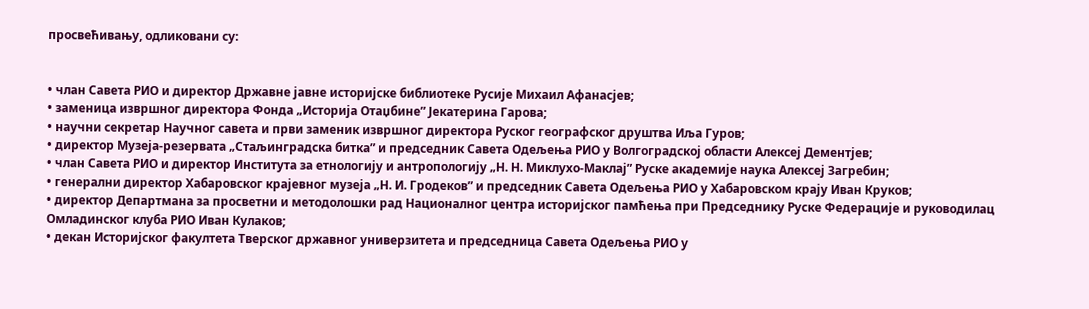просвећивању, одликовани су:


• члан Савета РИО и директор Државне јавне историјске библиотеке Русије Михаил Афанасјев;
• заменица извршног директора Фонда „Историја Отаџбине” Јекатерина Гарова;
• научни секретар Научног савета и први заменик извршног директора Руског географског друштва Иља Гуров;
• директор Музеја-резервата „Стаљинградска битка” и председник Савета Одељења РИО у Волгоградској области Алексеј Дементјев;
• члан Савета РИО и директор Института за етнологију и антропологију „Н. Н. Миклухо-Маклај” Руске академије наука Алексеј Загребин;
• генерални директор Хабаровског крајевног музеја „Н. И. Гродеков” и председник Савета Одељења РИО у Хабаровском крају Иван Круков;
• директор Департмана за просветни и методолошки рад Националног центра историјског памћења при Председнику Руске Федерације и руководилац Омладинског клуба РИО Иван Кулаков;
• декан Историјског факултета Тверског државног универзитета и председница Савета Одељења РИО у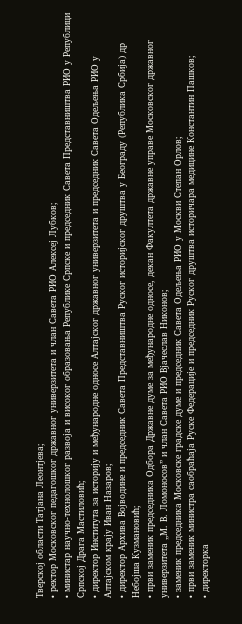Тверској области Татјана Леонтјева;
• ректор Московског педагошког државног универзитета и члан Савета РИО Алексеј Лубков;
• министар научно-технолошког развоја и високог образовања Републике Српске и председник Савета Представништва РИО у Републици Српској Драга Мастиловић;
• директор Института за историју и међународне односе Алтајског државног универзитета и председник Савета Одељења РИО у Алтајском крају Иван Назаров;
• директор Архива Војводине и председник Савета Представништва Руског историјског друштва у Београду (Република Србија) др Небојша Кузмановић;
• први заменик председника Одбора Државне думе за међународне односе, декан Факултета државне управе Московског државног универзитета „М. В. Ломоносов” и члан Савета РИО Вјачеслав Никонов;
• заменик председника Московске градске думе и председник Савета Одељења РИО у Москви Степан Орлов;
• први заменик министра саобраћаја Руске Федерације и председник Руског друштва историчара медицине Константин Пашков;
• директорка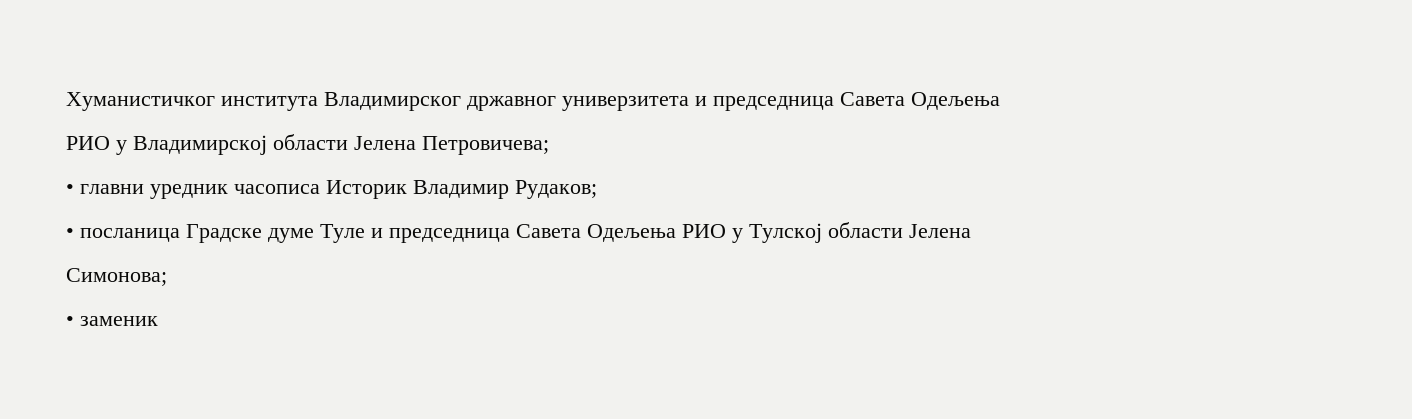Хуманистичког института Владимирског државног универзитета и председница Савета Одељења РИО у Владимирској области Јелена Петровичева;
• главни уредник часописа Историк Владимир Рудаков;
• посланица Градске думе Туле и председница Савета Одељења РИО у Тулској области Јелена Симонова;
• заменик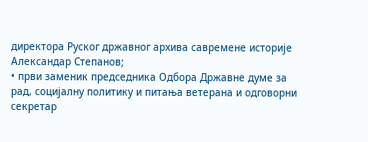директора Руског државног архива савремене историје Александар Степанов;
• први заменик председника Одбора Државне думе за рад, социјалну политику и питања ветерана и одговорни секретар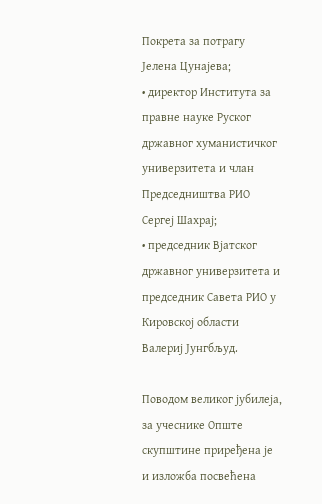Покрета за потрагу Јелена Цунајева;
• директор Института за правне науке Руског државног хуманистичког универзитета и члан Председништва РИО Сергеј Шахрај;
• председник Вјатског државног универзитета и председник Савета РИО у Кировској области Валериј Јунгбљуд.

Поводом великог јубилеја, за учеснике Опште скупштине приређена је и изложба посвећена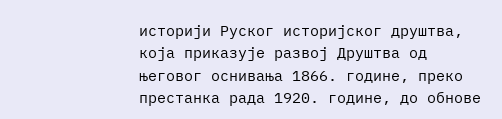историји Руског историјског друштва, која приказује развој Друштва од његовог оснивања 1866. године, преко престанка рада 1920. године, до обнове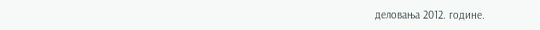деловања 2012. године.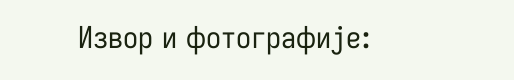Извор и фотографије: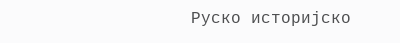Руско историјско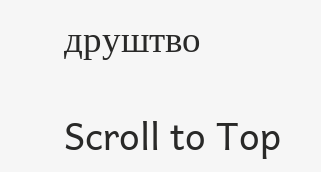друштво

Scroll to Top